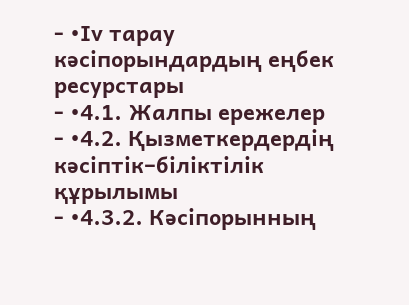- •Іv тарау кәсіпорындардың еңбек ресурстары
- •4.1. Жалпы ережелер
- •4.2. Қызметкердердің кәсіптік–біліктілік құрылымы
- •4.3.2. Кәсіпорынның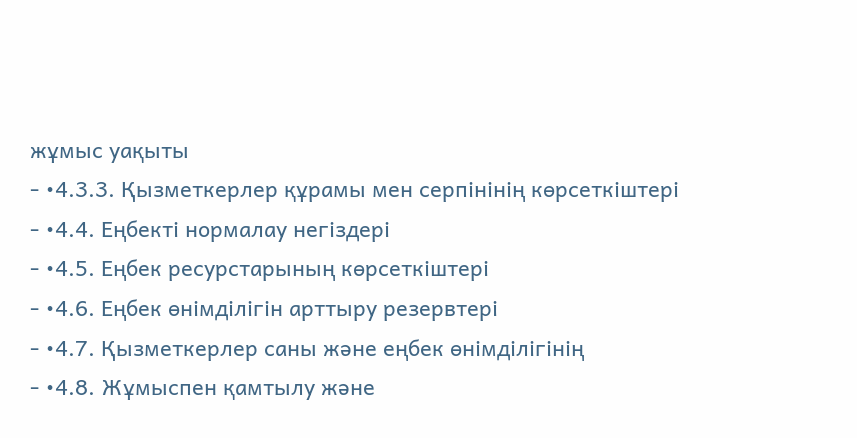жұмыс уақыты
- •4.3.3. Қызметкерлер құрамы мен серпінінің көрсеткіштері
- •4.4. Еңбекті нормалау негіздері
- •4.5. Еңбек ресурстарының көрсеткіштері
- •4.6. Еңбек өнімділігін арттыру резервтері
- •4.7. Қызметкерлер саны және еңбек өнімділігінің
- •4.8. Жұмыспен қамтылу және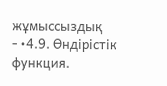жұмыссыздық
- •4.9. Өндірістік функция.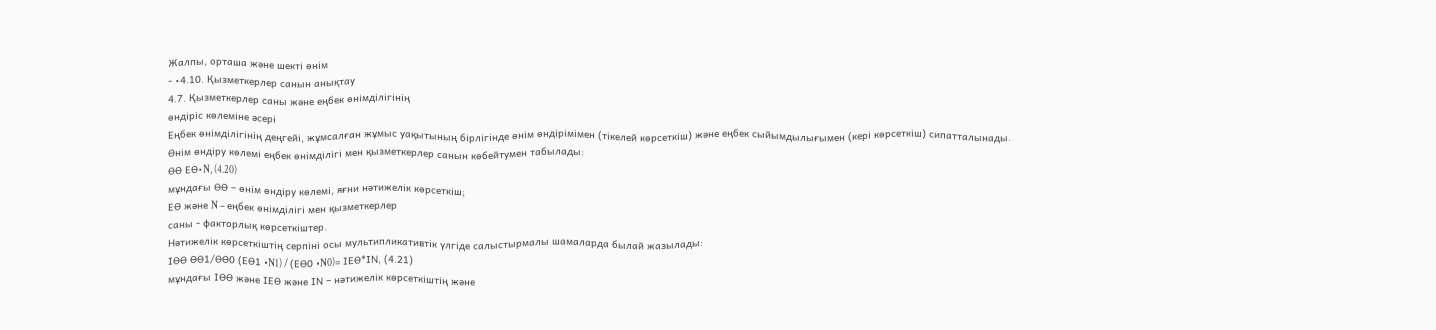Жалпы, орташа және шекті өнім
- •4.10. Қызметкерлер санын анықтау
4.7. Қызметкерлер саны және еңбек өнімділігінің
өндіріс көлеміне әсері
Еңбек өнімділігінің деңгейі, жұмсалған жұмыс уақытының бірлігінде өнім өндірімімен (тікелей көрсеткіш) және еңбек сыйымдылығымен (кері көрсеткіш) сипатталынады.
Өнім өндіру көлемі еңбек өнімділігі мен қызметкерлер санын көбейтумен табылады:
ӨӨ ЕӨ•N, (4.20)
мұндағы ӨӨ – өнім өндіру көлемі, яғни нәтижелік көрсеткіш;
ЕӨ және N – еңбек өнімділігі мен қызметкерлер
саны - факторлық көрсеткіштер.
Нәтижелік көрсеткіштің серпіні осы мультипликативтік үлгіде салыстырмалы шамаларда былай жазылады:
ІӨӨ ӨӨ1/ӨӨ0 (ЕӨ1 •N1) / (ЕӨ0 •N0)= ІЕӨ*ІN, (4.21)
мұндағы ІӨӨ және ІЕӨ және ІN – нәтижелік көрсеткіштің және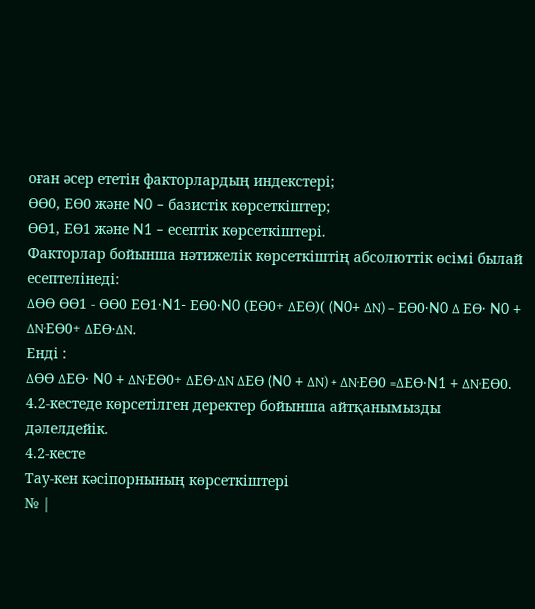оған әсер ететін факторлардың индекстері;
ӨӨ0, ЕӨ0 және N0 – базистік көрсеткіштер;
ӨӨ1, ЕӨ1 және N1 – есептік көрсеткіштері.
Факторлар бойынша нәтижелік көрсеткіштің абсолюттік өсімі былай есептелінеді:
ΔӨӨ ӨӨ1 - ӨӨ0 ЕӨ1·N1- ЕӨ0·N0 (ЕӨ0+ ΔЕӨ)( (N0+ ΔN) – ЕӨ0·N0 Δ ЕӨ· N0 + ΔN·ЕӨ0+ ΔЕӨ·ΔN.
Енді :
ΔӨӨ ΔЕӨ· N0 + ΔN·ЕӨ0+ ΔЕӨ·ΔN ΔЕӨ (N0 + ΔN) + ΔN·ЕӨ0 =ΔЕӨ·N1 + ΔN·ЕӨ0.
4.2-кестеде көрсетілген деректер бойынша айтқанымызды дәлелдейік.
4.2-кесте
Тау-кен кәсіпорнының көрсеткіштері
№ |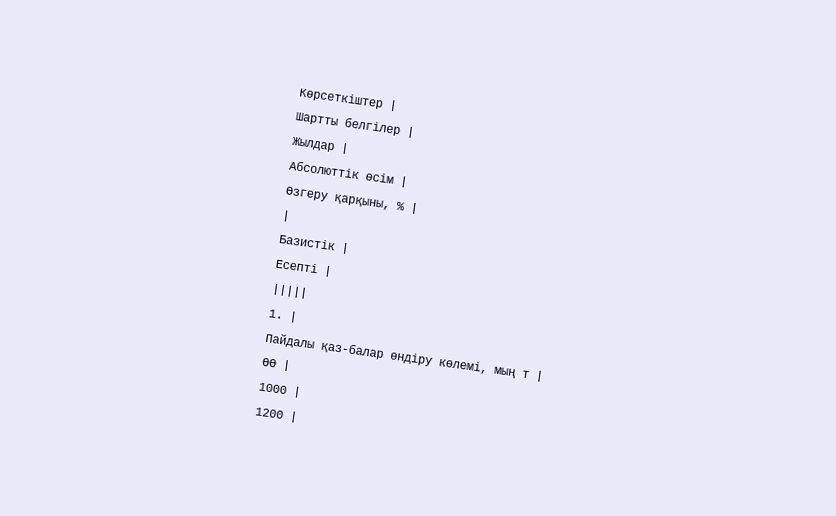Көрсеткіштер |
Шартты белгілер |
Жылдар |
Абсолюттік өсім |
Өзгеру қарқыны, % |
|
Базистік |
Есепті |
|||||
1. |
Пайдалы қаз-балар өндіру көлемі, мың т |
ӨӨ |
1000 |
1200 |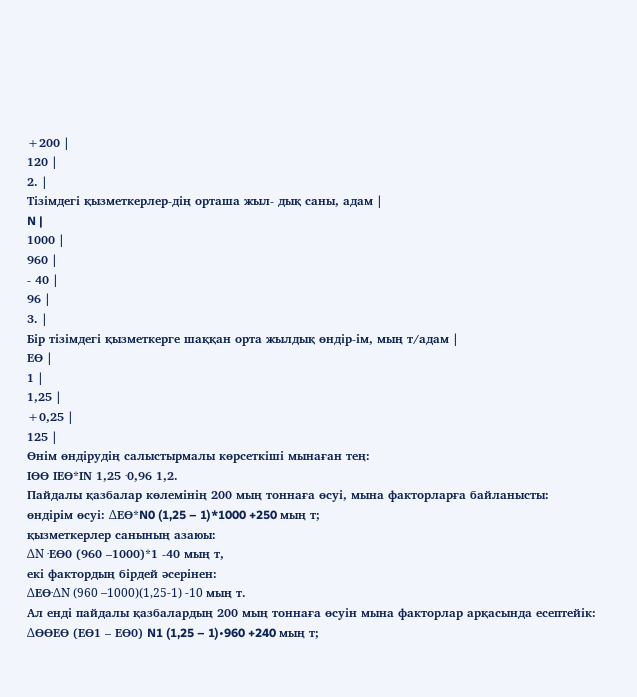+200 |
120 |
2. |
Тізімдегі қызметкерлер-дің орташа жыл- дық саны, адам |
N |
1000 |
960 |
- 40 |
96 |
3. |
Бір тізімдегі қызметкерге шаққан орта жылдық өндір-ім, мың т/адам |
ЕӨ |
1 |
1,25 |
+0,25 |
125 |
Өнім өндірудің салыстырмалы көрсеткіші мынаған тең:
ІӨӨ ІЕӨ*ІN 1,25 ·0,96 1,2.
Пайдалы қазбалар көлемінің 200 мың тоннаға өсуі, мына факторларға байланысты:
өндірім өсуі: ΔЕӨ*N0 (1,25 – 1)*1000 +250 мың т;
қызметкерлер санының азаюы:
ΔN ·ЕӨ0 (960 –1000)*1 -40 мың т,
екі фактордың бірдей әсерінен:
ΔЕӨ·ΔN (960 –1000)(1,25-1) -10 мың т.
Ал енді пайдалы қазбалардың 200 мың тоннаға өсуін мына факторлар арқасында есептейік:
ΔӨӨЕӨ (ЕӨ1 – ЕӨ0) N1 (1,25 – 1)•960 +240 мың т;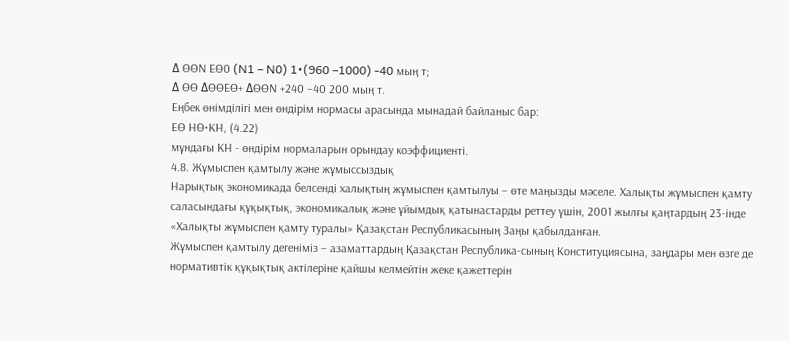Δ ӨӨN ЕӨ0 (N1 – N0) 1•(960 –1000) -40 мың т;
Δ ӨӨ ΔӨӨЕӨ+ ΔӨӨN +240 –40 200 мың т.
Еңбек өнімділігі мен өндірім нормасы арасында мынадай байланыс бар:
ЕӨ НӨ•КН, (4.22)
мұндағы КН - өндірім нормаларын орындау коэффициенті.
4.8. Жұмыспен қамтылу және жұмыссыздық
Нарықтық экономикада белсенді халықтың жұмыспен қамтылуы – өте маңызды мәселе. Халықты жұмыспен қамту саласындағы құқықтық, экономикалық және ұйымдық қатынастарды реттеу үшін, 2001 жылғы қаңтардың 23-інде «Халықты жұмыспен қамту туралы» Қазақстан Республикасының Заңы қабылданған.
Жұмыспен қамтылу дегеніміз – азаматтардың Қазақстан Республика-сының Конституциясына, заңдары мен өзге де нормативтік құқықтық актілеріне қайшы келмейтін жеке қажеттерін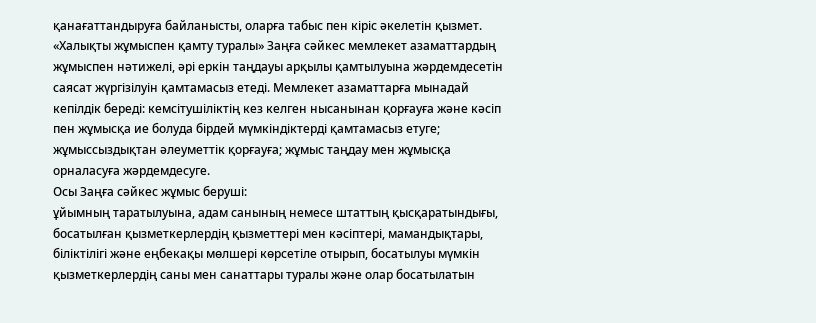қанағаттандыруға байланысты, оларға табыс пен кіріс әкелетін қызмет.
«Халықты жұмыспен қамту туралы» Заңға сәйкес мемлекет азаматтардың жұмыспен нәтижелі, әрі еркін таңдауы арқылы қамтылуына жәрдемдесетін саясат жүргізілуін қамтамасыз етеді. Мемлекет азаматтарға мынадай кепілдік береді: кемсітушіліктің кез келген нысанынан қорғауға және кәсіп пен жұмысқа ие болуда бірдей мүмкіндіктерді қамтамасыз етуге; жұмыссыздықтан әлеуметтік қорғауға; жұмыс таңдау мен жұмысқа орналасуға жәрдемдесуге.
Осы Заңға сәйкес жұмыс беруші:
ұйымның таратылуына, адам санының немесе штаттың қысқаратындығы, босатылған қызметкерлердің қызметтері мен кәсіптері, мамандықтары, біліктілігі және еңбекақы мөлшері көрсетіле отырып, босатылуы мүмкін қызметкерлердің саны мен санаттары туралы және олар босатылатын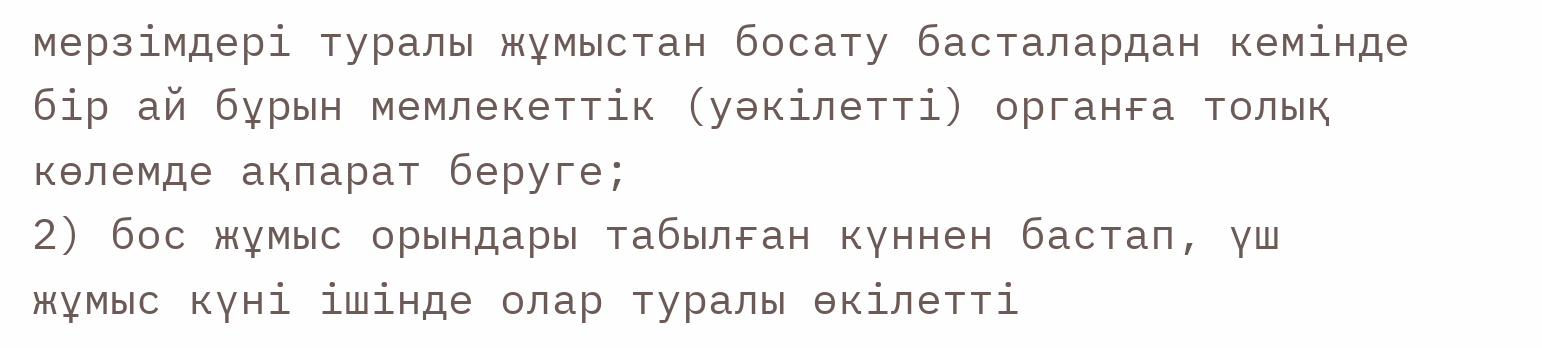мерзімдері туралы жұмыстан босату басталардан кемінде бір ай бұрын мемлекеттік (уәкілетті) органға толық көлемде ақпарат беруге;
2) бос жұмыс орындары табылған күннен бастап, үш жұмыс күні ішінде олар туралы өкілетті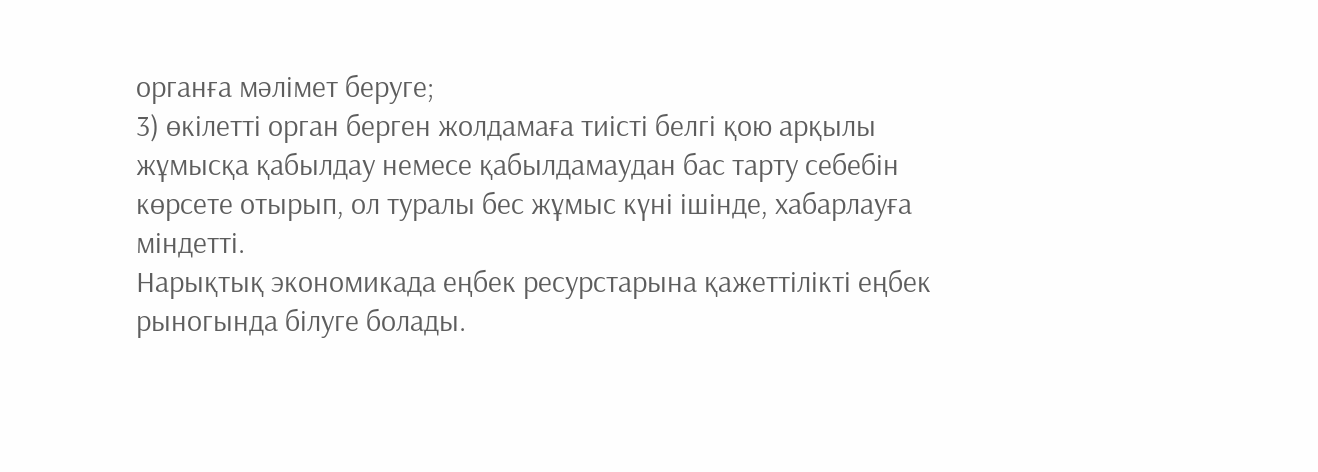органға мәлімет беруге;
3) өкілетті орган берген жолдамаға тиісті белгі қою арқылы жұмысқа қабылдау немесе қабылдамаудан бас тарту себебін көрсете отырып, ол туралы бес жұмыс күні ішінде, хабарлауға міндетті.
Нарықтық экономикада еңбек ресурстарына қажеттілікті еңбек рыногында білуге болады.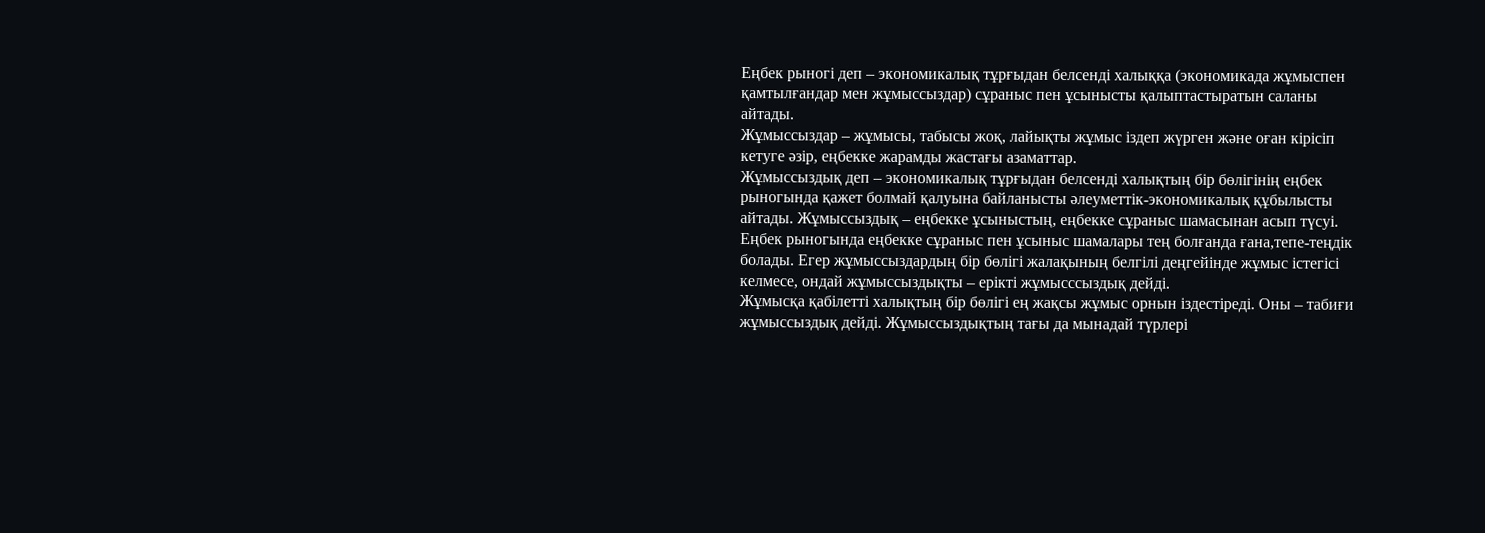Еңбек рыногі деп – экономикалық тұрғыдан белсенді халыққа (экономикада жұмыспен қамтылғандар мен жұмыссыздар) сұраныс пен ұсынысты қалыптастыратын саланы айтады.
Жұмыссыздар – жұмысы, табысы жоқ, лайықты жұмыс іздеп жүрген және оған кірісіп кетуге әзір, еңбекке жарамды жастағы азаматтар.
Жұмыссыздық деп – экономикалық тұрғыдан белсенді халықтың бір бөлігінің еңбек рыногында қажет болмай қалуына байланысты әлеуметтік-экономикалық құбылысты айтады. Жұмыссыздық – еңбекке ұсыныстың, еңбекке сұраныс шамасынан асып түсуі. Еңбек рыногында еңбекке сұраныс пен ұсыныс шамалары тең болғанда ғана,тепе-теңдік болады. Егер жұмыссыздардың бір бөлігі жалақының белгілі деңгейінде жұмыс істегісі келмесе, ондай жұмыссыздықты – ерікті жұмысссыздық дейді.
Жұмысқа қабілетті халықтың бір бөлігі ең жақсы жұмыс орнын іздестіреді. Оны – табиғи жұмыссыздық дейді. Жұмыссыздықтың тағы да мынадай түрлері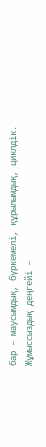бар – маусымдық, бүркемелі, құрылымдық, циклдік.
Жұмыссыздық деңгейі –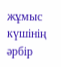жұмыс күшінің әрбір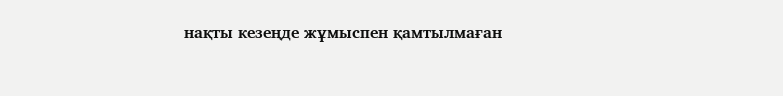нақты кезеңде жұмыспен қамтылмаған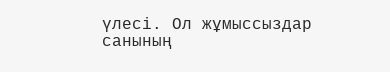үлесі. Ол жұмыссыздар санының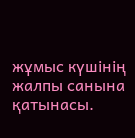жұмыс күшінің жалпы санына қатынасы.